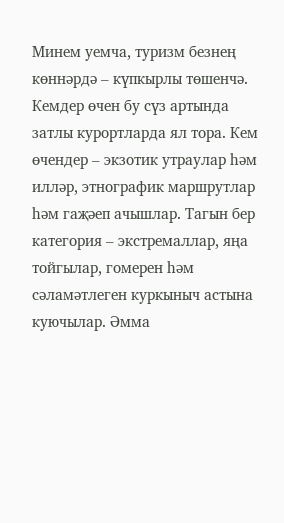Минем уемча, туризм безнең көннәрдә – күпкырлы төшенчә. Кемдер өчен бу сүз артында затлы курортларда ял тора. Кем өчендер – экзотик утраулар һәм илләр, этнографик маршрутлар һәм гаҗәеп ачышлар. Тагын бер категория – экстремаллар, яңа тойгылар, гомерен һәм сәламәтлеген куркыныч астына куючылар. Әмма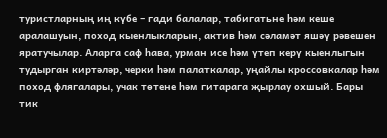туристларның иң күбе – гади балалар, табигатьне һәм кеше аралашуын, поход кыенлыкларын, актив һәм сәламәт яшәү рәвешен яратучылар. Аларга саф һава, урман исе һәм үтеп керү кыенлыгын тудырган киртәләр, черки һәм палаткалар, уңайлы кроссовкалар һәм поход флягалары, учак төтене һәм гитарага җырлау охшый. Бары тик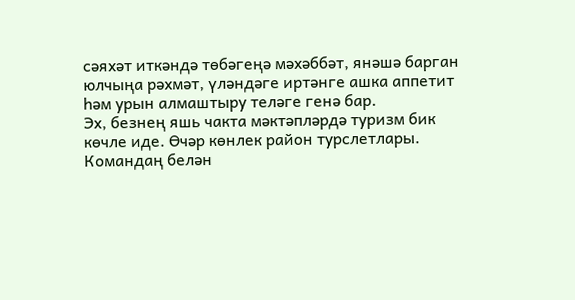сәяхәт иткәндә төбәгеңә мәхәббәт, янәшә барган юлчыңа рәхмәт, үләндәге иртәнге ашка аппетит һәм урын алмаштыру теләге генә бар.
Эх, безнең яшь чакта мәктәпләрдә туризм бик көчле иде. Өчәр көнлек район турслетлары. Командаң белән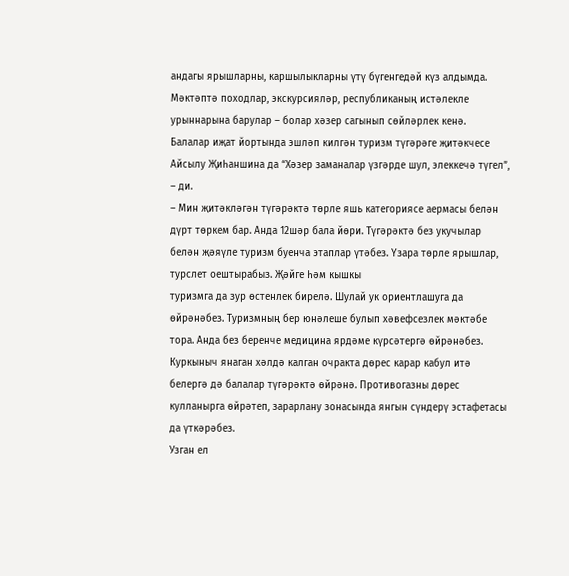андагы ярышларны, каршылыкларны үтү бүгенгедәй күз алдымда. Мәктәптә походлар, экскурсияләр, республиканың истәлекле урыннарына барулар – болар хәзер сагынып сөйләрлек кенә.
Балалар иҗат йортында эшләп килгән туризм түгәрәге җитәкчесе Айсылу Җиһаншина да “Хәзер заманалар үзгәрде шул, элеккечә түгел”, – ди.
– Мин җитәкләгән түгәрәктә төрле яшь категориясе аермасы белән дүрт төркем бар. Анда 12шәр бала йөри. Түгәрәктә без укучылар белән җәяүле туризм буенча этаплар үтәбез. Үзара төрле ярышлар, турслет оештырабыз. Җәйге һәм кышкы
туризмга да зур өстенлек бирелә. Шулай ук ориентлашуга да өйрәнәбез. Туризмның бер юнәлеше булып хәвефсезлек мәктәбе тора. Анда без беренче медицина ярдәме күрсәтергә өйрәнәбез. Куркыныч янаган хәлдә калган очракта дөрес карар кабул итә белергә дә балалар түгәрәктә өйрәнә. Противогазны дөрес кулланырга өйрәтеп, зарарлану зонасында янгын сүндерү эстафетасы да үткәрәбез.
Узган ел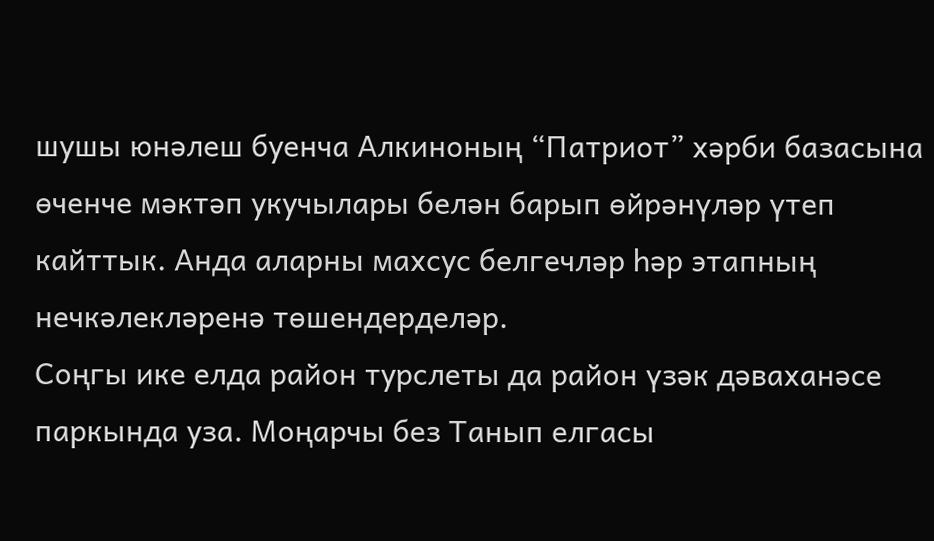шушы юнәлеш буенча Алкиноның “Патриот” хәрби базасына өченче мәктәп укучылары белән барып өйрәнүләр үтеп кайттык. Анда аларны махсус белгечләр һәр этапның нечкәлекләренә төшендерделәр.
Соңгы ике елда район турслеты да район үзәк дәваханәсе паркында уза. Моңарчы без Танып елгасы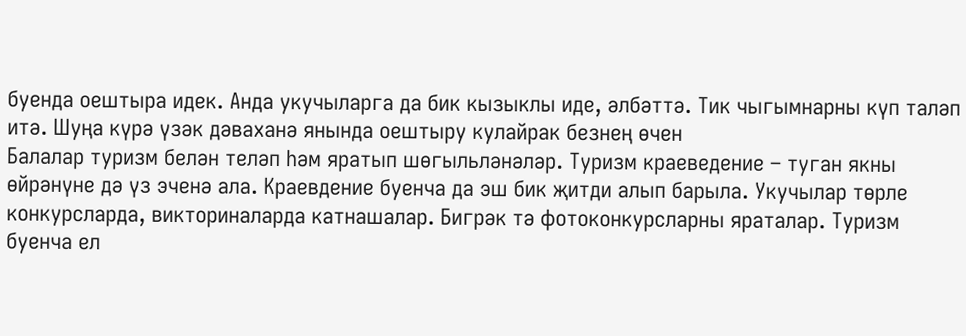буенда оештыра идек. Анда укучыларга да бик кызыклы иде, әлбәттә. Тик чыгымнарны күп таләп итә. Шуңа күрә үзәк дәваханә янында оештыру кулайрак безнең өчен
Балалар туризм белән теләп һәм яратып шөгыльләнәләр. Туризм краеведение – туган якны өйрәнүне дә үз эченә ала. Краевдение буенча да эш бик җитди алып барыла. Укучылар төрле конкурсларда, викториналарда катнашалар. Бигрәк тә фотоконкурсларны яраталар. Туризм буенча ел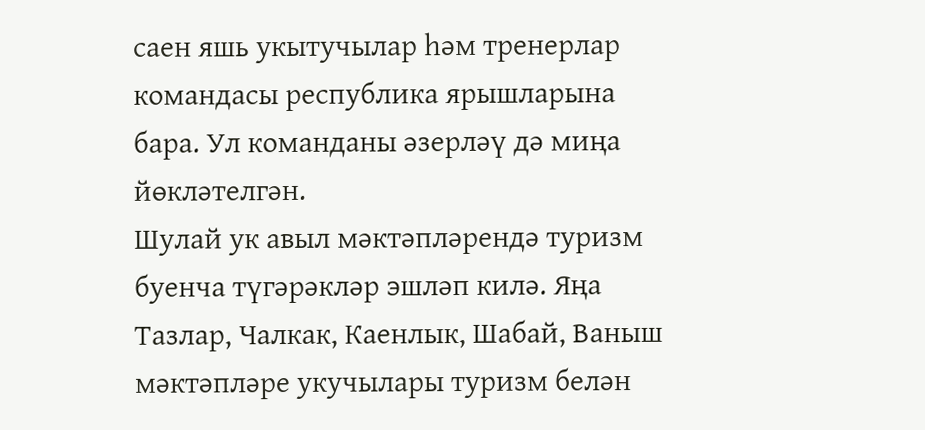саен яшь укытучылар һәм тренерлар командасы республика ярышларына бара. Ул команданы әзерләү дә миңа йөкләтелгән.
Шулай ук авыл мәктәпләрендә туризм буенча түгәрәкләр эшләп килә. Яңа Тазлар, Чалкак, Каенлык, Шабай, Ваныш мәктәпләре укучылары туризм белән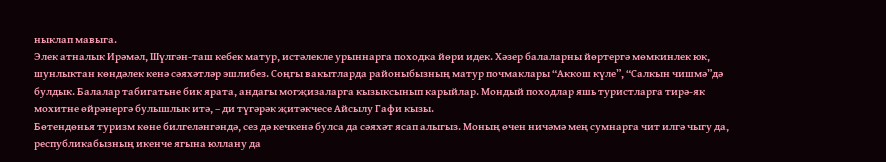ныклап мавыга.
Элек атналык Ирәмәл, Шүлгән-таш кебек матур, истәлекле урыннарга походка йөри идек. Хәзер балаларны йөртергә мөмкинлек юк, шунлыктан көндәлек кенә сәяхәтләр эшлибез. Соңгы вакытларда районыбызның матур почмаклары “Аккош күле”, “Салкын чишмә”дә булдык. Балалар табигатьне бик ярата, андагы могҗизаларга кызыксынып карыйлар. Мондый походлар яшь туристларга тирә-як мохитне өйрәнергә булышлык итә, – ди түгәрәк җитәкчесе Айсылу Гафи кызы.
Бөтендөнья туризм көне билгеләнгәндә, сез дә кечкенә булса да сәяхәт ясап алыгыз. Моның өчен ничәмә мең сумнарга чит илгә чыгу да, республикабызның икенче ягына юллану да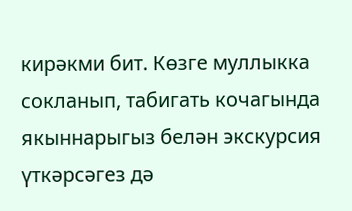кирәкми бит. Көзге муллыкка сокланып, табигать кочагында якыннарыгыз белән экскурсия үткәрсәгез дә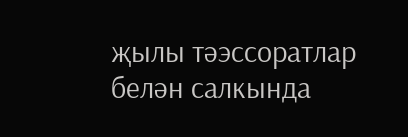җылы тәэссоратлар белән салкында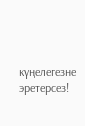күңелегезне эретерсез!